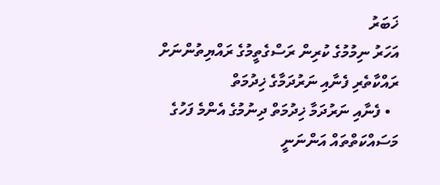ޚަބަރު
އަހަރު ނިމުމުގެ ކުރިން ރަސްގެތީމުގެ ރައްޔިތުންނަށް ރައްކާތެރި ފެނާއި ނަރުދަމާގެ ޚިދުމަތް
  • ފެނާއި ނަރުދަމާ ޚިދުމަތް ދިނުމުގެ އެންމެ ފަހުގެ މަސައްކަތްތައް އަންނަނީ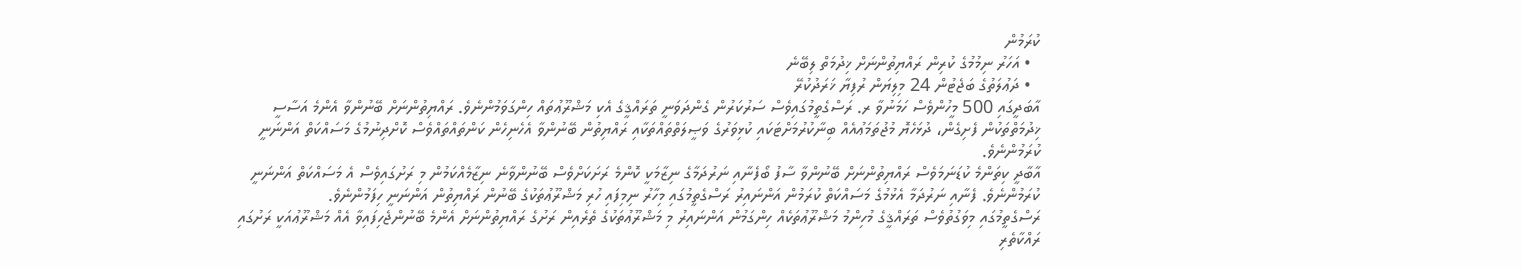ކުރަމުން
  • އަހަރު ނިމުމުގެ ކުރިން ރައްޔިތުންނަށް ޚިދުމަތް ލިބޭނެ
  • ދަޢުލަތުގެ ބަޖެޓުން 24 މިލިޔަން ރުފިޔާ ޚަރަދުކުރޭ
އާބަދީގައި 500 މީހުންވެސް ހަމަނުވާ ރ. ރަސްގެތީމުގައިވެސް ސަރުކަރުން ގެންދަވަނީ ތަރައްޤީގެ އެކި މަޝްރޫޢުތައް ހިންގަވަމުންނެވެ. ރައްޔިތުންނަށް ބޭނުންވާ އެންމެ އަސާސީ ޚިދުމަތްތަކުން ފެށިގެން، ދުޅަހެޔޮ މުޖުތަމަޢުއެއް ބިނާކުރުމަށްޓަކައި ކުޅިވަރުގެ ވަޞީލަތްތައްތަކާއި ރައްޔިތުން ބޭނުންވާ އެހެނިހެން ކަންތައްތައްވެސް ކޮށްދިނުމުގެ މަސައްކަތް އަންނަނީ ކުރަމުންނެވެ.
އާބާދީ ކިތަންމެ ކުޑަނަމަވެސް ރައްޔިތުންނަށް ބޭނުންވާ ސާފު ބޯފެނާއި ނަރުދަމާގެ ނިޒާމަކީ ކޮންމެ ރަށަކަށްވެސް ބޭނުންވާނެ ނިޒާމެއްކަމުން މި ރަށުގައިވެސް އެ މަސައްކަތް އަންނަނީ ކުރަމުންނެވެ. ފެނާއި ނަރުދަމާ އެޅުމުގެ މަސައްކަތް ކުރަމުން އަންނައިރު ރަސްގެތީމުގައި މިހާރު ނިމިފައި ހުރި މަޝްރޫޢުތަކުގެ ބޭނުން ރައްޔިތުން އަންނަނީ ހިފަމުންނެވެ.
ރަސްގެތީމުގައި މިވަގުތުވެސް ތަރައްޤީގެ މުހިންމު މަޝްރޫޢުތަކެއް ހިންގަމުން އަންނައިރު މި މަޝްރޫޢުތަކުގެ ތެރެއިން ރަށުގެ ރައްޔިތުންނަށް އެންމެ ބޭނުންޖެހިފައިވާ އެއް މަޝްރޫޢުއަކީ ރަށުގައި ރައްކާތެރި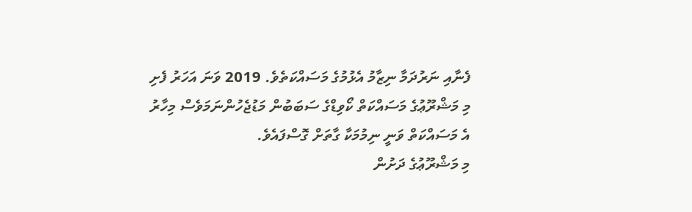ފެނާއި ނަރުދަމާ ނިޒާމު އެޅުމުގެ މަސައްކަތެވެ. 2019 ވަނަ އަހަރު ފެށި މި މަޝްރޫޢުގެ މަސައްކަތް ކޯވިޑްގެ ސަބަބުން މަޑުޖެހުންނަމަވެސް މިހާރު އެ މަސައްކަތް ވަނީ ނިމުމަކާ ގާތަށް ގޮސްފައެވެ.
މި މަޝްރޫޢުގެ ދަށުން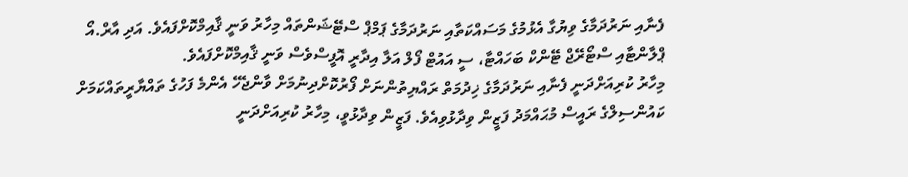ފެނާއި ނަރުދަމާގެ ވިޔުގާ އެޅުމުގެ މަސައްކަތާއި ނަރުދަމާގެ ޕަމްޕް ސްޓޭޝަންތައް މިހާރު ވަނީ ޤާއިމްކޮށްފައެވެ. އަދި އާރް.އޯ ޕްލާންޓާއި ސްޓޯރޭޖް ޓޭންކް ބަހައްޓާ، ސީ އައުޓް ފޯލް އަލާ އިދާރީ އޮފީސްވެސް ވަނީ ޤާއިމްކޮށްފައެވެ.
މިހާރު ކުރިއަށްދަނީ ފެނާއި ނަރުދަމާގެ ޚިދުމަތް ރައްޔިތުންނަށް ފޯރުކޮށްދިނުމަށް ވާންޖެހޭ އެންމެ ފަހުގެ ތައްޔާރީތައްކަމަށް ކައުންސިލްގެ ރައީސް މުޙައްމަދު ފަޒީން ވިދާޅުވިއެވެ. ފަޒީން ވިދާޅުވީ، މިހާރު ކުރިއަށްދަނީ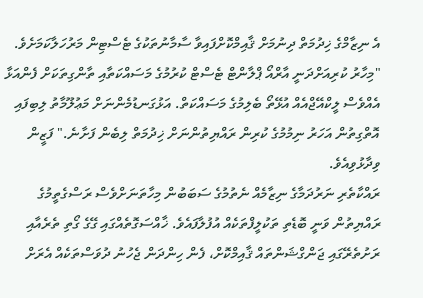އެ ނިޒާމްގެ ޚިދުމަތް ދިނުމަށް ޤާއިމްކޮށްފައިވާ ސާމާނުތަކުގެ ޓެސްޓިން މަރުހަލާކަމަށެވެ.
"މިހާރު ކުރިއަށްދަނީ އާރްއޯ ޕްލާންޓް ޓެސްޓް ކުރުމުގެ މަސައްކަތާއި ތާންގިތަކަށް ފެންއަޅާ އެއްވެސް ލީކްއޭޖްއެއް އުޅޭތޯ ބެލިމުގެ މަސައްކަތް. އަޅުގަނޑުމެންނަށް މަޢުލޫމާތު ލިބިފައި އޮތްގިތުން އަހަރު ނިމުމުގެ ކުރިން ރައްޔިތުންނަށް ޚިދުމަތް ލިބެން ފަށާނެ." ފަޒީން ވިދާޅުވިއެވެ.
ރައްކާތެރި ނަރުދަމާގެ ނިޒާމެއް ނެތުމުގެ ސަބަބުން މިހާތަނަށްވެސް ރަސްގެތީމުގެ ރައްޔިތުން ވަނީ ބޮޑެތި ތަކުލީފްތަކެއް އުފުލާފައެވެ. ޚާއްސަގޮތެއްގައި ގޭގެ ގޯތި ތެރެއާއި ރަށުތެރޭގައި ޖަންގްޝަންތައް ޤާއިމްކޮށް، ފެން ހިންދަން ޖެހުނު ދުވަސްތަކެއް އެރަށް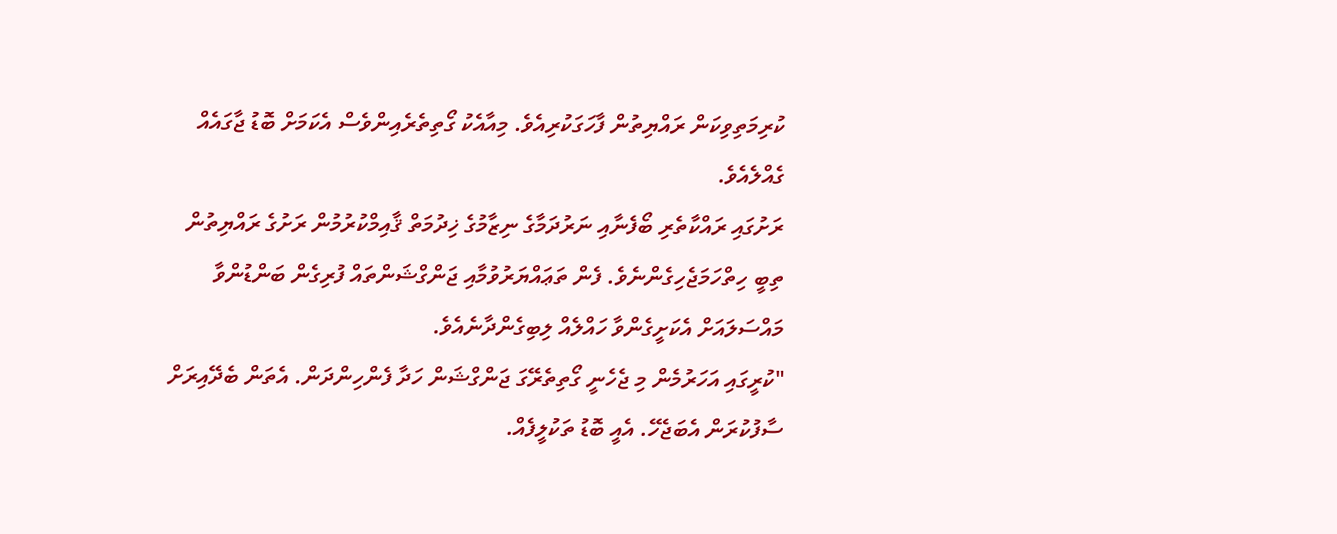ކުރިމަތިވިކަން ރައްޔިތުން ފާހަގަކުރިއެވެ. މިއާއެކު ގޯތިތެރެއިންވެސް އެކަމަށް ބޮޑު ޖާގައެއް ގެއްލެއެވެ.
ރަށުގައި ރައްކާތެރި ބޯފެނާއި ނަރުދަމާގެ ނިޒާމުގެ ޚިދުމަތް ޤާއިމްކުރުމުން ރަށުގެ ރައްޔިތުން ތިބީ ހިތްހަމަޖެހިގެންނެވެ. ފެން ތަޢައްޔަރުވުމާއި ޖަންގްޝަންތައް ފުރިގެން ބަންޑުންވާ މައްސަލައަށް އެކަށީގެންވާ ހައްލެއް ލިބިގެންދާނެއެވެ.
"ކުރީގައި އަހަރުމެން މި ޖެހެނީ ގޯތިތެރޭގަ ޖަންގްޝަން ހަދާ ފެންހިންދަން. އެތަން ބެދޭއިރަށް ސާފުކުރަން އެބަޖެހޭ. އެއީ ބޮޑު ތަކުލީފެއް.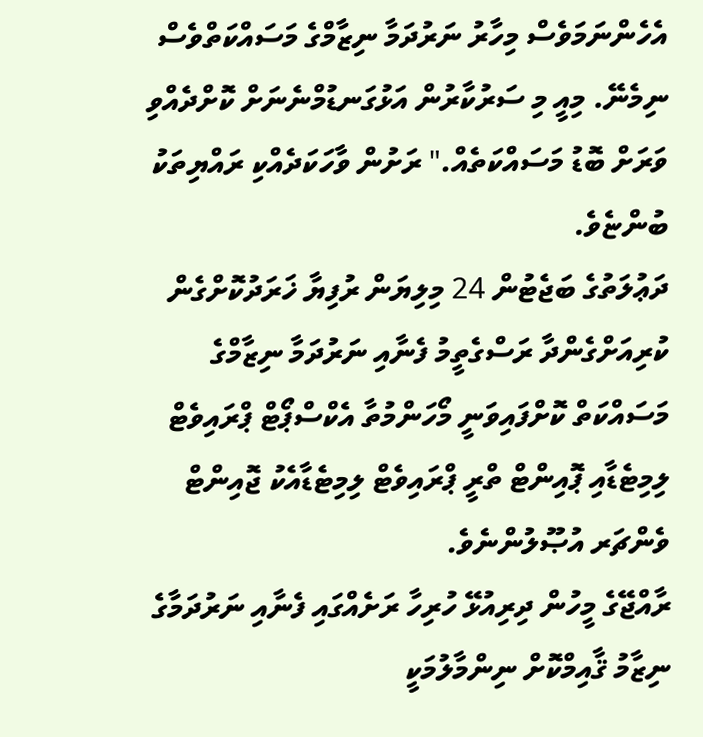އެހެންނަމަވެސް މިހާރު ނަރުދަމާ ނިޒާމްގެ މަސައްކަތްވެސް ނިމެނޭ. މިއީ މި ސަރުކާރުން އަޅުގަނޑުމްނެނަށް ކޮށްދެއްވި ވަރަށް ބޮޑު މަސައްކަތެއް." ރަށުން ވާހަކަދެއްކި ރައްޔިތަކު ބުންޏެވެ.
ދަޢުލަތުގެ ބަޖެޓުން 24 މިލިޔަން ރުފިޔާ ޚަރަދުކޮށްގެން ކުރިއަށްގެންދާ ރަސްގެތީމު ފެނާއި ނަރުދަމާ ނިޒާމްގެ މަސައްކަތް ކޮށްފައިވަނީ މޯހަންމުތާ އެކްސްޕޯޓް ޕްރައިވެޓް ލިމިޓެޑާއި ޕޮއިންޓް ތްރީ ޕްރައިވެޓް ލިމިޓެޑާއެކު ޖޮއިންޓް ވެންޗަރ އުޞޫލުންނެވެ.
ރާއްޖޭގެ މީހުން ދިރިއުޅޭ ހުރިހާ ރަށެއްގައި ފެނާއި ނަރުދަމާގެ ނިޒާމު ޤާއިމްކޮށް ނިންމާލުމަކީ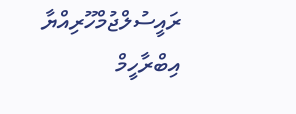ރައީސުލްޖުމްހޫރިއްޔާ އިބްރާހީމް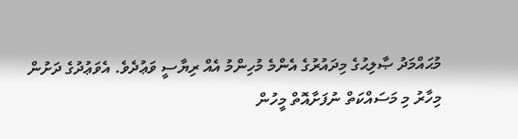މުޙައްމަދު ޞާލިޙުގެ މިދައުރުގެ އެންމެ މުހިންމު އެއް ރިޔާސީ ވަޢުދެވެ. އެވަޢުދުގެ ދަށުން މިހާރު މި މަސައްކަތް ނުފަށާއޮތް މީހުން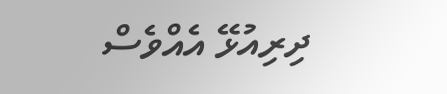ދިރިއުޅޭ އެއްވެސް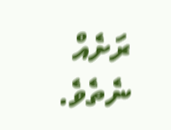ރަށެއް ނެތެވެ.